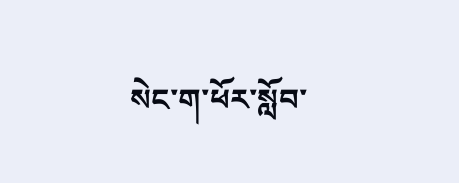སེང་ག་ཕོར་སློབ་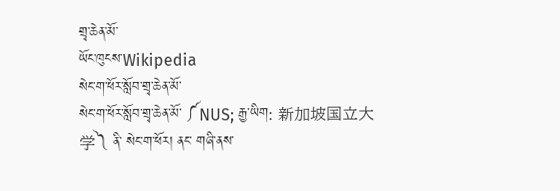གྲྭ་ཆེན་མོ་
ཡོང་ཁུངས་Wikipedia
སེང་ག་ཕོར་སློབ་གྲྭ་ཆེན་མོ་
སེང་ག་ཕོར་སློབ་གྲྭ་ཆེན་མོ་ ༼NUS; རྒྱ་ཡིག: 新加坡国立大学༽ ནི་ སེང་ག་ཕོར། ནང་ གཞི་ནས་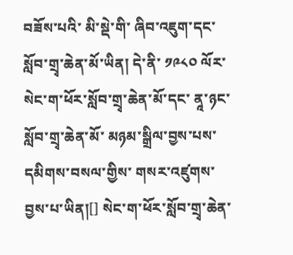བཟོས་པའི་ མི་སྡེ་གི་ ཞིབ་འཇུག་དང་ སློབ་གྲྭ་ཆེན་མོ་ཡིན། དེ་ནི་ ༡༩༨༠ ལོར་ སེང་ག་ཕོར་སློབ་གྲྭ་ཆེན་མོ་དང་ ནཱ་ཉང་སློབ་གྲྭ་ཆེན་མོ་ མཉམ་སྒྲིལ་བྱས་པས་ དམིགས་བསལ་གྱིས་ གསར་འཛུགས་བྱས་པ་ཡིན།[] སེང་ག་ཕོར་སློབ་གྲྭ་ཆེན་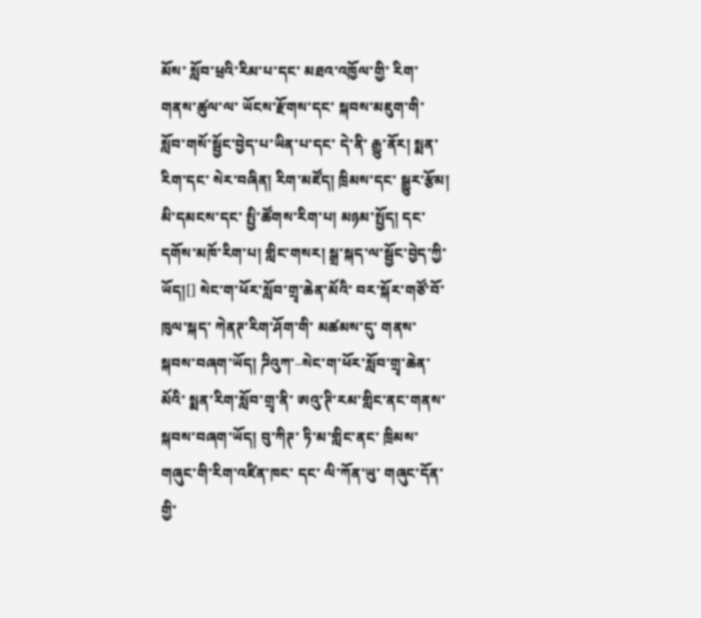མོས་ སློབ་ཕྲའི་རིམ་པ་དང་ མཐའ་འཁྱོལ་གྱི་ རིག་གནས་ཚུལ་ལ་ ཡོངས་རྫོགས་དང་ སྐབས་མཇུག་གི་ སློབ་གསོ་སྦྱོང་བྱེད་པ་ཡིན་པ་དང་ དེ་ནི་ རྒྱུ་ནོར། སྨན་རིག་དང་ སེར་བཞིན། རིག་མཛོད། ཁྲིམས་དང་ སྒྱུར་རྩོམ། མི་དམངས་དང་ སྤྱི་ཚོགས་རིག་པ། མཉམ་སྤྱོད། དང་དགོས་མཁོ་རིག་པ། གླིང་གསར། སྒྲ་སྐད་ལ་སྦྱོང་བྱེད་ཀྱི་ཡོད།[] སེང་ག་ཕོར་སློབ་གྲྭ་ཆེན་མོའི་ བར་སྐོར་གཙོ་བོ་ ཁུལ་སྐད་ ཀེནཊ་རིག་ཤོག་གི་ མཚམས་དུ་ གནས་སྐབས་བཞག་ཡོད། ཌིའུཀ་–སེང་ག་ཕོར་སློབ་གྲྭ་ཆེན་མོའི་ སྨན་རིག་སློབ་གྲྭ་ནི་ ཨའུ་ཊི་རམ་གླིང་ནང་གནས་སྐབས་བཞག་ཡོད། བུ་ཀིཊ་ ཏི་མ་གླིང་ནང་ ཁྲིམས་གཞུང་གི་རིག་འཛིན་ཁང་ དང་ ལི་ཀོན་ཡུ་ གཞུང་དོན་གྱི་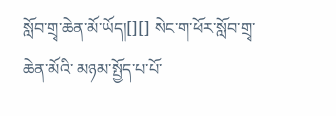སློབ་གྲྭ་ཆེན་མོ་ཡོད།[][] སེང་ག་ཕོར་སློབ་གྲྭ་ཆེན་མོའི་ མཉམ་སྤྱོད་པ་པོ་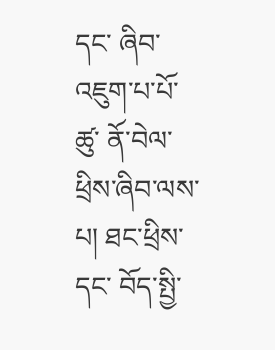དང་ ཞིབ་འཇུག་པ་པོ་ཚུ་ ནོ་བེལ་ཕྲིས་ཞིབ་ལས་པ། ཐང་ཕྲིས་དང་ བོད་སྤྱི་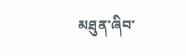མཐུན་ཞིབ་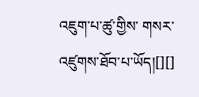འཇུག་པ་ཚུ་གྱིས་ གསར་འཛུགས་ཐོབ་པ་ཡོད།[][]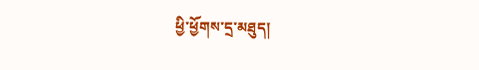ཕྱི་ཕྱོགས་དྲ་མཐུད།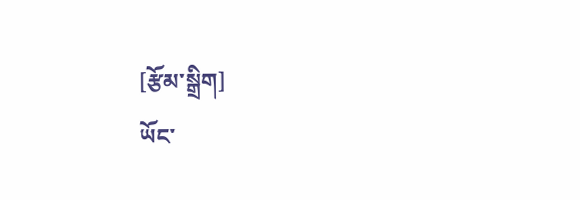[རྩོམ་སྒྲིག]
ཡོང་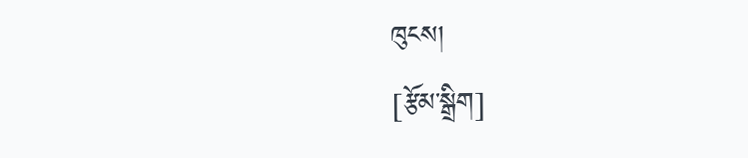ཁུངས།
[རྩོམ་སྒྲིག]